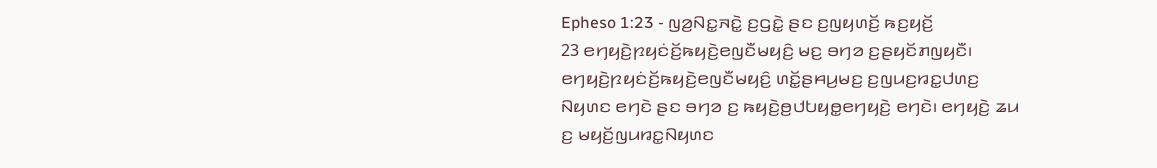Epheso 1:23 - ꤜꤤ꤬ꤡꤢ꤭ꤏꤢꤧ꤭ ꤢ꤬ꤞꤢꤧ꤭ ꤔꤢ ꤢ꤬ꤜꤟꤛꤢꤩ꤬ ꤒꤢ꤬ꤟꤢꤩ꤬
23 ꤕꤚꤟꤢꤧ꤬ꤐꤟꤢꤦꤢꤩ꤬ꤒꤟꤢꤧ꤬ꤕꤜꤢꤪꤗꤟꤢꤨ꤬ ꤗꤢ꤬ ꤋꤚꤤ ꤢ꤬ꤔꤟꤢꤩꤊꤜꤟꤢꤪ꤯ ꤕꤚꤟꤢꤧ꤬ꤐꤟꤢꤦꤢꤩ꤬ꤒꤟꤢꤧ꤬ꤕꤜꤢꤪꤗꤟꤢꤨ꤬ ꤛꤢꤩ꤭ꤔꤌꤣ꤬ꤗꤢ꤬ ꤢ꤬ꤜꤣꤢ꤬ꤙꤢ꤭ꤓꤛꤢ꤬ ꤡꤟꤛꤢ ꤕꤚꤢꤧ ꤔꤢ ꤋꤚꤤ ꤢ꤬ ꤒꤟꤢꤧ꤬ꤥ꤬ꤓꤝꤟꤥ꤭ꤕꤚꤟꤢꤧ꤬ ꤕꤚꤢꤧ꤯ ꤕꤚꤟꤢꤧ꤬ ꤘꤣ ꤢ꤬ ꤗꤟꤢꤩ꤬ꤜꤣꤙꤢ꤭ꤡꤟꤛꤢ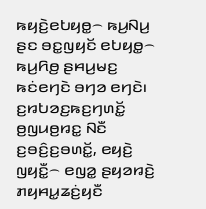ꤒꤟꤢꤧ꤬ꤕꤝꤟꤥ꤭꤮ ꤒꤣ꤬ꤡꤣ꤬ ꤔꤢ ꤋꤢ꤭ꤜꤟꤢꤩ ꤕꤝꤟꤥ꤭꤮ ꤒꤣ꤬ꤖꤥ꤬ ꤔꤌꤣ꤬ꤗꤢ꤬ ꤒꤢꤦꤕꤚꤢꤧ ꤋꤚꤤ ꤕꤚꤢꤧ꤯
ꤢ꤬ꤙꤝꤤꤢ꤬ꤒꤢ꤬ꤚꤛꤢꤩ꤭ ꤥ꤬ꤜꤣꤥ꤬ꤙꤢ꤭ ꤡꤢꤪ ꤢ꤬ꤋꤢꤨ꤬ꤢ꤬ꤋꤛꤢꤩ꤭, ꤕꤟꤢꤧ꤬ ꤜꤟꤢꤪ꤭꤮ ꤕꤜꤤ꤭ ꤔꤟꤤꤙꤢꤧ꤬ ꤊꤟꤌꤣ꤭ꤘꤢꤦ꤬ꤟꤢꤪ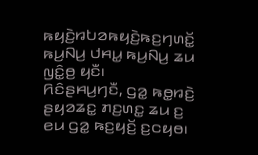ꤒꤟꤢꤧ꤬ꤙꤝꤤꤒꤟꤢꤧ꤬ꤒꤢ꤬ꤚꤛꤢꤩ꤭ ꤒꤣ꤬ꤡꤣ꤬ ꤓꤌꤣ꤭ ꤒꤣ꤬ꤡꤣ꤬ ꤘꤣ ꤜꤢꤨ꤭ꤥ꤬ ꤟꤢꤪ꤯
ꤖꤢꤨꤔꤌꤣ꤬ꤚꤢꤪ, ꤞꤤ꤭ ꤒꤥ꤭ꤙꤢꤧ꤬ ꤔꤟꤤꤘꤢ꤭ ꤊꤢ꤬ꤛꤢ꤭ ꤘꤣ ꤢ꤬ ꤕꤣ ꤞꤤ꤭ ꤒꤢ꤬ꤟꤢꤩ꤬ ꤢ꤬ꤍꤟꤥ꤯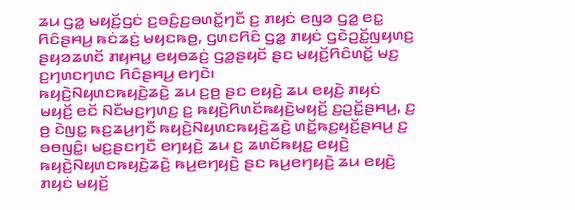ꤘꤣ ꤞꤤ꤭ ꤗꤟꤢꤩ꤬ꤞꤢꤦ ꤢ꤬ꤋꤢꤨ꤬ꤢ꤬ꤋꤛꤢꤩ꤭ꤚꤢꤪ ꤢ꤬ ꤊꤟꤢꤦ ꤕꤜꤤ ꤞꤤ꤭ ꤕꤢ꤭ ꤖꤢꤨꤔꤌꤣ꤬ ꤒꤢꤦꤘꤢꤦ꤬ ꤗꤟꤢꤒꤥ꤬, ꤞꤛꤢꤖꤢꤨ ꤞꤤ꤭ ꤊꤟꤢꤦ ꤞꤢꤧꤑꤢꤩ꤭ꤜꤟꤛꤢ꤬ ꤔꤟꤤꤘꤛꤢꤩ ꤊꤟꤌꤣ꤭ ꤕꤟꤥꤘꤢꤦ꤬ ꤞꤤ꤭ꤔꤟꤢꤩ ꤔꤢ ꤗꤟꤢꤩ꤬ꤖꤢꤨꤛꤢꤩ꤭ ꤗꤢ꤬ ꤢ꤬ꤚꤛꤢꤚꤛꤢ ꤖꤢꤨꤔꤌꤣ꤬ ꤕꤚꤢꤧ꤯
ꤒꤟꤢꤧ꤬ꤡꤟꤛꤢꤒꤟꤢꤧ꤬ꤘꤢꤧ꤬ ꤘꤣ ꤢ꤬ꤥ꤬ ꤔꤢ ꤕꤟꤢꤧ꤬ ꤘꤣ ꤕꤟꤢꤧ꤬ ꤊꤟꤢꤦ ꤗꤟꤢꤩ꤬ ꤕꤢꤩ ꤡꤢꤪꤗꤢ꤬ꤚꤛꤢ꤬ ꤢ꤬ ꤒꤟꤢꤧ꤬ꤖꤛꤢꤩꤒꤟꤢꤧ꤬ꤗꤟꤢꤩ꤬ ꤢ꤬ꤑꤢꤩ꤭ꤔꤌꤣ꤬, ꤢ꤬ ꤥ꤬ ꤢꤧꤜꤢ꤭ ꤒꤢ꤬ꤘꤣ꤬ꤚꤢꤪ ꤒꤟꤢꤧ꤬ꤡꤟꤛꤢꤒꤟꤢꤧ꤬ꤘꤢꤧ꤬ ꤛꤢꤩ꤭ꤒꤢ꤬ꤟꤢꤩ꤬ꤔꤌꤣ꤬ ꤢ꤬ ꤋꤥꤜꤢꤨ꤭꤯ ꤗꤢ꤬ꤔꤢꤚꤢꤪ ꤕꤚꤟꤢꤧ꤬ ꤘꤣ ꤢ꤬ ꤘꤛꤢꤩꤒꤟꤢ꤭ ꤕꤟꤢꤧ꤬ ꤒꤟꤢꤧ꤬ꤡꤟꤛꤢꤒꤟꤢꤧ꤬ꤘꤢꤧ꤬ ꤒꤣ꤬ꤕꤚꤟꤢꤧ꤬ ꤔꤢ ꤒꤣ꤬ꤕꤚꤟꤢꤧ꤬ ꤘꤣ ꤕꤟꤢꤧ꤬ ꤊꤟꤢꤦ ꤗꤟꤢꤩ꤬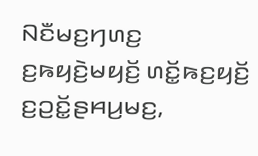ꤡꤢꤪꤗꤢ꤬ꤚꤛꤢ꤬ ꤢ꤬ꤒꤟꤢꤧ꤬ꤗꤟꤢꤩ꤬ ꤛꤢꤩ꤭ꤒꤢ꤬ꤟꤢꤩ꤬ ꤢ꤬ꤑꤢꤩ꤭ꤔꤌꤣ꤬ꤗꤢ꤬,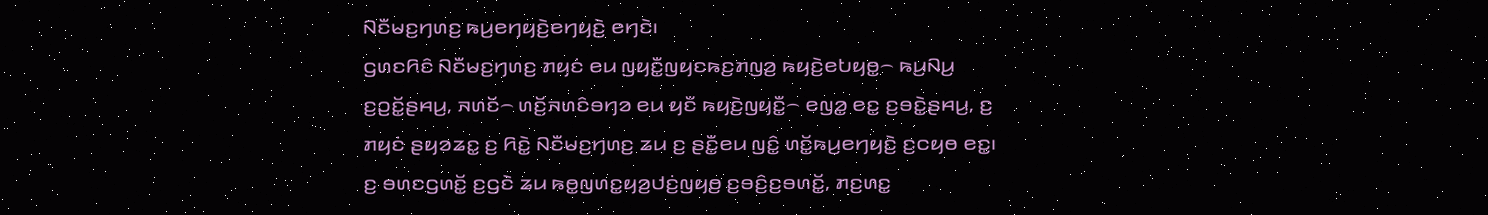ꤡꤢꤪꤗꤢ꤬ꤚꤛꤢ꤬ ꤒꤣ꤬ꤕꤚꤟꤢꤧ꤬ꤕꤚꤟꤢꤧ꤬ ꤕꤚꤢꤧ꤯
ꤞꤛꤢꤖꤢꤨ ꤡꤢꤪꤗꤢ꤬ꤚꤛꤢ꤬ ꤊꤟꤢꤦ ꤕꤣ ꤜꤟꤢꤪ꤭ꤜꤟꤢꤒꤢ꤬ꤊꤜꤤ꤬ ꤒꤟꤢꤧ꤬ꤕꤝꤟꤥ꤭꤮ ꤒꤣ꤬ꤡꤣ꤬ ꤢ꤬ꤑꤢꤩ꤭ꤔꤌꤣ꤬, ꤏꤛꤢꤩ꤮ ꤛꤢꤩ꤬ꤏꤛꤢꤨꤋꤚꤤ ꤕꤣ ꤟꤢꤪ ꤒꤟꤢꤧ꤬ꤜꤟꤢꤪ꤭꤮ ꤕꤜꤤ꤭ ꤕꤢ꤭ ꤢ꤬ꤋꤢꤧ꤭ꤔꤌꤣ꤬, ꤢ꤬ ꤊꤟꤢꤦ ꤔꤟꤤꤘꤢ꤭ ꤢ꤬ ꤖꤢꤧ꤭ ꤡꤢꤪꤗꤢ꤬ꤚꤛꤢ꤬ ꤘꤣ ꤢ꤬ ꤔꤢꤪ꤭ꤕꤣ ꤜꤢꤨ꤭ ꤛꤢꤩ꤭ꤒꤣ꤬ꤕꤚꤟꤢꤧ꤬ ꤢ꤬ꤍꤟꤥ ꤕꤢ꤭꤯
ꤢ꤬ ꤋꤛꤢꤞꤛꤢꤩ꤭ ꤢ꤬ꤞꤢꤧ ꤘꤣ ꤒꤥ꤭ꤜꤛꤢ꤭ꤟꤤ꤬ꤓꤢꤦ꤬ꤜꤟꤥ꤬ ꤢ꤬ꤋꤢꤨ꤬ꤢ꤬ꤋꤛꤢꤩ꤭, ꤊꤢ꤬ꤛꤢ꤭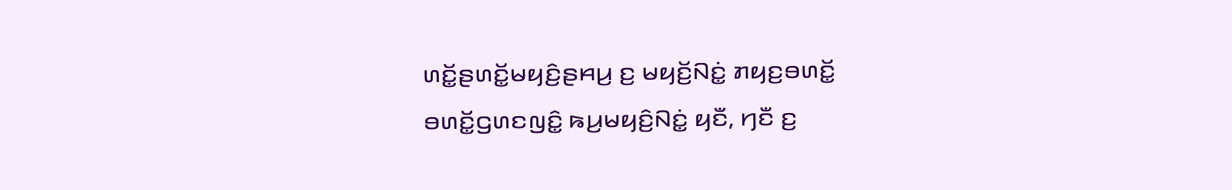ꤛꤢꤩ꤭ꤔꤛꤢꤩ꤭ꤗꤟꤢꤨ꤬ꤔꤌꤣ꤬ ꤢ꤬ ꤗꤟꤢꤩ꤬ꤡꤢꤦ꤭ ꤊꤟꤢ꤬ꤋꤛꤢꤩ꤭ ꤋꤛꤢꤩ꤭ꤞꤛꤢꤜꤢꤨ꤭ ꤒꤣ꤬ꤗꤟꤢꤨ꤬ꤡꤢꤦ꤭ ꤟꤢꤪ, ꤚꤢꤪ ꤢ꤬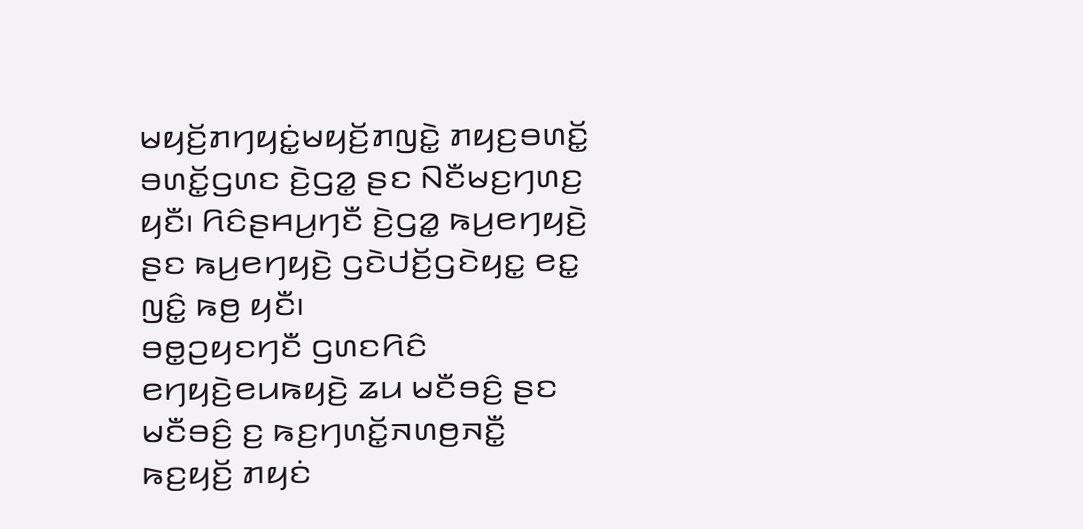ꤗꤟꤢꤩ꤬ꤊꤚꤟꤢꤦ꤭ꤗꤟꤢꤩ꤬ꤊꤜꤢꤧ꤭ ꤊꤟꤢ꤬ꤋꤛꤢꤩ꤭ ꤋꤛꤢꤩ꤭ꤞꤛꤢ ꤢꤧ꤬ꤞꤤ꤭ ꤔꤢ ꤡꤢꤪꤗꤢ꤬ꤚꤛꤢ꤬ ꤟꤢꤪ꤯ ꤖꤢꤨꤔꤌꤣ꤬ꤚꤢꤪ ꤢꤧ꤬ꤞꤤ꤭ ꤒꤣ꤬ꤕꤚꤟꤢꤧ꤬ ꤔꤢ ꤒꤣ꤬ꤕꤚꤟꤢꤧ꤬ ꤞꤢꤧꤓꤢꤩ꤬ꤞꤢꤧꤟꤢ꤭ ꤕꤢ꤭ ꤜꤢꤨ꤭ ꤒꤥ꤬ ꤟꤢꤪ꤯
ꤋꤥ꤭ꤑꤟꤢꤚꤢꤪ ꤞꤛꤢꤖꤢꤨ ꤕꤚꤟꤢꤧ꤬ꤕꤣꤒꤟꤢꤧ꤬ ꤘꤣ ꤗꤢꤪꤋꤢꤨ꤬ ꤔꤢ ꤗꤢꤪꤋꤢꤨ꤬ ꤢ꤬ ꤒꤢ꤬ꤚꤛꤢꤩ꤭ꤏꤛꤥ꤬ꤏꤢꤪ꤭ ꤒꤢ꤬ꤟꤢꤩ꤬ ꤊꤟꤢꤦ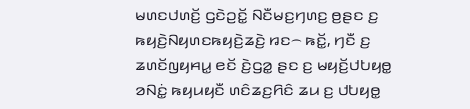ꤗꤛꤢꤓꤛꤢꤩ꤬ ꤞꤢꤧꤑꤢꤩ꤭ ꤡꤢꤪꤗꤢ꤬ꤚꤛꤢ꤬ ꤥ꤬ꤔꤢ ꤢ꤬ ꤒꤟꤢꤧ꤬ꤡꤟꤛꤢꤒꤟꤢꤧ꤬ꤘꤢꤧ꤬ ꤙꤢ꤮ ꤒꤢꤩ꤭, ꤚꤢꤪ ꤢ꤬ ꤘꤛꤢꤩꤜꤟꤌꤣ꤭ ꤕꤢꤩ ꤢꤧ꤬ꤞꤤ꤭ ꤔꤢ ꤢ꤬ ꤗꤟꤢꤩ꤬ꤓꤝꤟꤥ꤭ ꤤꤡꤢꤦ꤭ ꤒꤟꤣꤟꤢꤪ ꤛꤢꤨꤘꤢ꤬ꤖꤢꤨ ꤘꤣ ꤢ꤬ ꤓꤝꤟꤥ꤭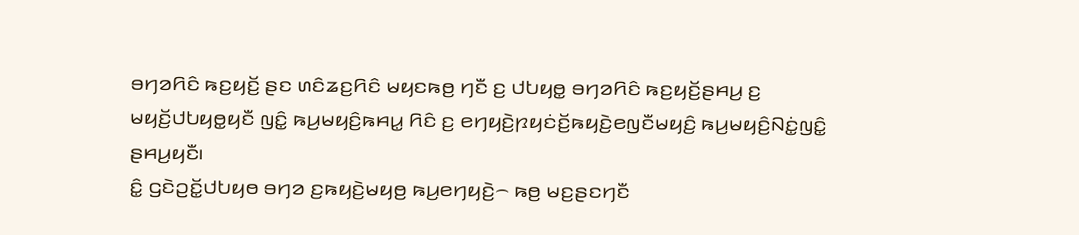ꤋꤚꤤꤖꤢꤨ ꤒꤢ꤬ꤟꤢꤩ꤬ ꤔꤢ ꤛꤢꤨꤘꤢ꤬ꤖꤢꤨ ꤗꤟꤢꤒꤥ꤬ ꤚꤢꤪ ꤢ꤬ ꤓꤝꤟꤥ꤭ ꤋꤚꤤꤖꤢꤨ ꤒꤢ꤬ꤟꤢꤩ꤬ꤔꤌꤣ꤬ ꤢ꤬ ꤗꤟꤢꤩ꤬ꤓꤝꤟꤥ꤭ꤟꤢꤪ ꤜꤢꤨ꤭ ꤒꤣ꤬ꤗꤟꤢꤨ꤬ꤒꤌꤣ꤭ ꤖꤢꤨ ꤢ꤬ ꤕꤚꤟꤢꤧ꤬ꤐꤟꤢꤦꤢꤩ꤬ꤒꤟꤢꤧ꤬ꤕꤜꤢꤪꤗꤟꤢꤨ꤬ ꤒꤣ꤬ꤗꤟꤢꤨ꤬ꤡꤢꤦ꤭ꤜꤢꤨ꤭ ꤔꤌꤣ꤬ꤟꤢꤪ꤯
ꤢꤨ꤭ ꤞꤢꤧꤑꤢꤩ꤭ꤓꤝꤟꤥ ꤋꤚꤤ ꤢ꤬ꤒꤟꤢꤧ꤬ꤗꤟꤥ꤬ ꤒꤣ꤬ꤕꤚꤟꤢꤧ꤬꤮ ꤒꤥ꤬ ꤗꤢ꤬ꤔꤢꤚꤢꤪ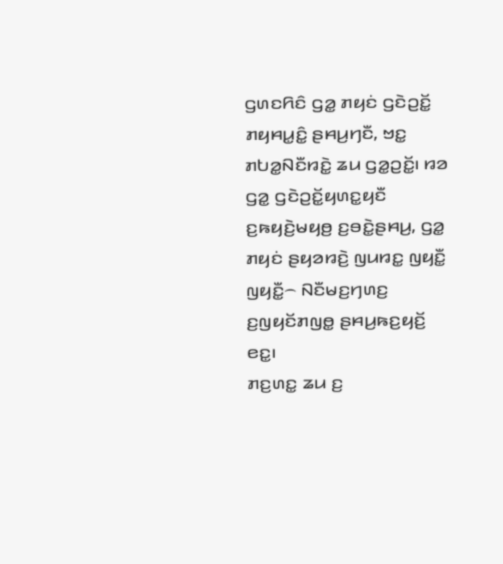ꤞꤛꤢꤖꤢꤨ ꤞꤤ꤭ ꤊꤟꤢꤦ ꤞꤢꤧꤑꤢꤩ꤭ ꤊꤟꤌꤣ꤭ꤢꤨ꤭ ꤔꤌꤣ꤬ꤚꤢꤪ, ꤠꤢ꤭ ꤊꤝꤤ꤭ꤡꤢꤪꤙꤢꤧ꤭ ꤘꤣ ꤞꤤ꤭ꤑꤢꤩ꤭꤯ ꤙꤤ ꤞꤤ꤭ ꤞꤢꤧꤑꤢꤩ꤭ꤟꤛꤢ꤭ꤟꤢꤪ ꤢ꤬ꤒꤟꤢꤧ꤬ꤗꤟꤥ꤬ ꤢ꤬ꤋꤢꤧ꤭ꤔꤌꤣ꤬, ꤞꤤ꤭ ꤊꤟꤢꤦ ꤔꤟꤤꤙꤢꤧ꤬ ꤜꤣꤙꤢ꤭ ꤜꤟꤢꤪ꤭ ꤜꤟꤢꤪ꤭꤮ ꤡꤢꤪꤗꤢ꤬ꤚꤛꤢ꤬ ꤢ꤬ꤜꤟꤢꤩꤊꤜꤥ꤭ ꤔꤌꤣ꤬ꤒꤢ꤬ꤟꤢꤩ꤬ ꤕꤢ꤭꤯
ꤊꤢ꤬ꤛꤢ꤭ ꤘꤣ ꤢ꤬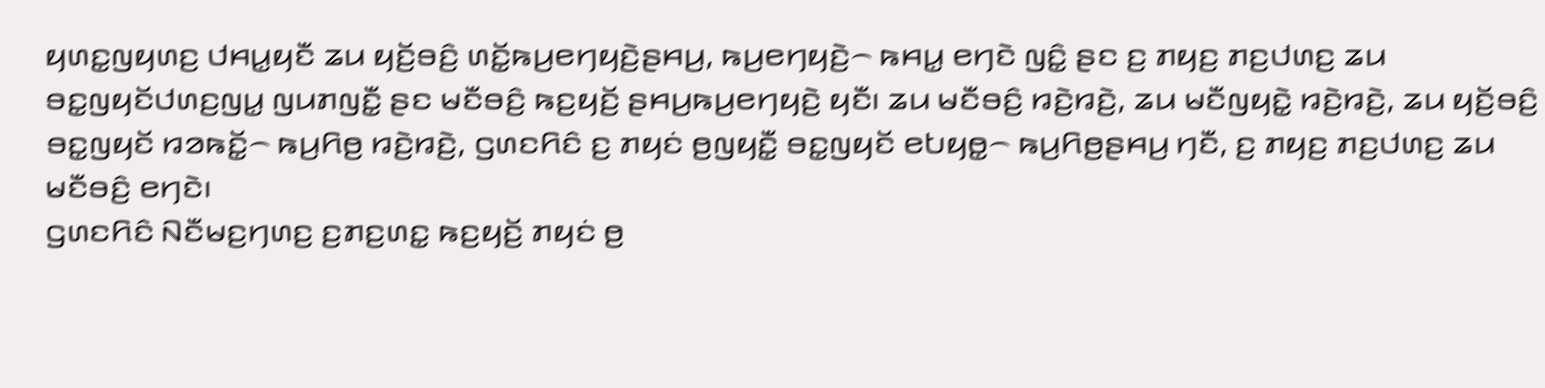ꤟꤛꤢ꤭ꤜꤟꤛꤢ꤬ ꤓꤌꤣ꤭ꤟꤢꤪ ꤘꤣ ꤟꤢꤩ꤬ꤋꤢꤨ꤬ ꤛꤢꤩ꤭ꤒꤣ꤬ꤕꤚꤟꤢꤧ꤬ꤔꤌꤣ꤬, ꤒꤣ꤬ꤕꤚꤟꤢꤧ꤬꤮ ꤒꤌꤣ꤭ ꤕꤚꤢꤧ ꤜꤢꤨ꤭ ꤔꤢ ꤢ꤬ ꤊꤟꤢ꤬ ꤊꤢ꤬ꤓꤛꤢ꤬ ꤘꤣ ꤋꤢ꤭ꤜꤟꤢꤩꤓꤛꤢ꤬ꤜꤣ꤭ ꤜꤣꤊꤜꤢꤪ꤭ ꤔꤢ ꤗꤢꤪꤋꤢꤨ꤬ ꤒꤢ꤬ꤟꤢꤩ꤬ ꤔꤌꤣ꤬ꤒꤣ꤬ꤕꤚꤟꤢꤧ꤬ ꤟꤢꤪ꤯ ꤘꤣ ꤗꤢꤪꤋꤢꤨ꤬ ꤙꤢꤧ꤬ꤙꤢꤧ꤬, ꤘꤣ ꤗꤢꤪꤜꤟꤢꤧ꤭ ꤙꤢꤧ꤬ꤙꤢꤧ꤬, ꤘꤣ ꤟꤢꤩ꤬ꤋꤢꤨ꤬ ꤋꤢ꤭ꤜꤟꤢꤩ ꤙꤤꤒꤢꤩ꤭꤮ ꤒꤣ꤬ꤖꤥ꤬ ꤙꤢꤧ꤬ꤙꤢꤧ꤬, ꤞꤛꤢꤖꤢꤨ ꤢ꤬ ꤊꤟꤢꤦ ꤥ꤬ꤜꤟꤢꤪ꤭ ꤋꤢ꤭ꤜꤟꤢꤩ ꤕꤝꤟꤥ꤭꤮ ꤒꤣ꤬ꤖꤥ꤬ꤔꤌꤣ꤬ ꤚꤢꤪ, ꤢ꤬ ꤊꤟꤢ꤬ ꤊꤢ꤬ꤓꤛꤢ꤬ ꤘꤣ ꤗꤢꤪꤋꤢꤨ꤬ ꤕꤚꤢꤧ꤯
ꤞꤛꤢꤖꤢꤨ ꤡꤢꤪꤗꤢ꤬ꤚꤛꤢ꤬ ꤢ꤬ꤊꤢ꤬ꤛꤢ꤭ ꤒꤢ꤬ꤟꤢꤩ꤬ ꤊꤟꤢꤦ ꤥ꤬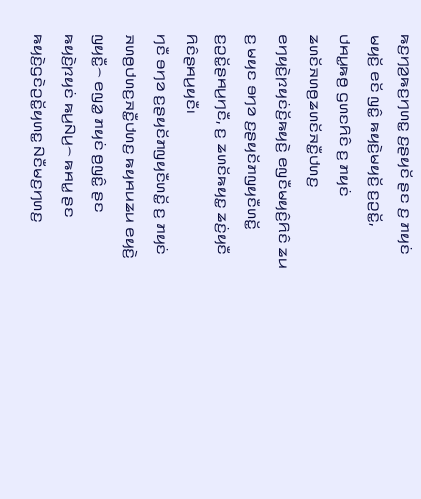ꤒꤢ꤬ꤚꤤ꤬ꤒꤢ꤬ꤚꤛꤢ꤭ ꤢ꤬ꤔꤟꤢꤩ ꤔꤢ ꤢ꤬ ꤊꤟꤢꤦ ꤗꤟꤢꤩ꤬ ꤕꤢꤩ ꤜꤢꤨ꤭ ꤒꤟꤢꤧ꤬ꤗꤟꤢꤩ꤬ ꤢ꤬ꤑꤢꤩ꤭, ꤓꤌꤣ꤭ꤒꤥ꤬ ꤞꤛꤢꤖꤢꤨ ꤢ꤬ ꤊꤟꤢꤦ ꤘꤛꤢꤩꤏꤛꤥ꤬ꤘꤛꤢꤩꤏꤢꤪ꤭ꤓꤛꤢ꤬ ꤕꤚꤟꤢꤧ꤬ꤐꤟꤢꤦꤢꤩ꤬ꤒꤟꤢꤧ꤬ ꤕꤜꤢꤪꤗꤟꤢꤨ꤬ꤖꤢꤨ ꤘꤣ ꤢ꤬ ꤗꤟꤢ ꤋꤚꤤ ꤢ꤬ꤔꤟꤢꤩꤊꤜꤟꤢꤪꤛꤢꤩ꤭ ꤢ꤬ꤑꤢꤩ꤭ꤔꤌꤣ꤬ꤚꤢꤪ, ꤢ꤬ ꤘꤛꤢꤩꤒꤟꤢ꤭ ꤘꤢꤦ꤬ꤟꤢꤪ ꤖꤢꤨꤔꤌꤣ꤬ꤟꤢꤪ꤯
ꤚꤢꤪ ꤋꤚꤤ ꤢ꤬ꤔꤟꤢꤩꤊꤜꤟꤢꤪꤛꤢꤩ꤭ ꤢ꤬ ꤊꤟꤢꤦ ꤏꤛꤥ꤬ꤓꤛꤢ꤬ꤏꤢꤪ꤭ꤓꤛꤢ꤬ ꤒꤟꤌꤣꤘꤣ ꤕꤟꤢꤧ꤬ ꤜꤟꤢꤪ꤭꤮ ꤕꤜꤤ꤭ ꤊꤟꤢꤦ ꤥ꤬ꤜꤢꤨ꤭ ꤔꤢ ꤒꤟꤢꤧ꤬ꤐꤟꤢꤦ ꤒꤣ꤬ꤡꤣ꤬꤮ ꤒꤌꤣ꤭ ꤔꤢ ꤒꤟꤢꤧ꤬ꤞꤢꤧꤑꤢꤩ꤭ꤟꤛꤢ꤭ ꤡꤢꤪꤗꤢ꤬ꤚꤛꤢ꤬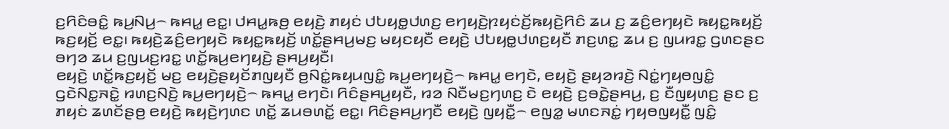ꤢ꤬ꤖꤢꤨꤋꤢꤨ꤭ ꤒꤣ꤬ꤡꤣ꤬꤮ ꤒꤌꤣ꤭ ꤕꤢ꤭꤯ ꤓꤌꤣ꤭ꤒꤥ꤬ ꤕꤟꤢꤧ꤬ ꤊꤟꤢꤦ ꤓꤝꤟꤥ꤭ꤓꤛꤢ꤬ ꤕꤚꤟꤢꤧ꤬ꤐꤟꤢꤦꤢꤩ꤬ꤒꤟꤢꤧ꤬ꤖꤢꤨ ꤘꤣ ꤢ꤬ ꤘꤢꤨ꤬ꤕꤚꤟꤢꤧ ꤒꤟꤢ꤭ꤒꤟꤢꤩ꤬ ꤒꤢ꤬ꤟꤢꤩ꤬ ꤕꤢ꤭꤯ ꤒꤟꤢꤧ꤬ꤘꤢꤨ꤬ꤕꤚꤟꤢꤧ ꤒꤟꤢ꤭ꤒꤟꤢꤩ꤬ ꤛꤢꤩ꤭ꤔꤌꤣ꤬ꤗꤢ꤬ ꤗꤟꤢꤟꤢꤪ ꤕꤟꤢꤧ꤬ ꤓꤝꤟꤥ꤭ꤓꤛꤢ꤬ꤟꤢꤪ ꤊꤢ꤬ꤛꤢ꤭ ꤘꤣ ꤢ꤬ ꤜꤣꤙꤢ꤭ ꤞꤛꤢꤔꤢ ꤋꤚꤤ ꤘꤣ ꤢ꤬ꤜꤣꤢ꤬ꤙꤢ꤭ ꤛꤢꤩ꤭ꤒꤣ꤬ꤕꤚꤟꤢꤧ꤬ ꤔꤌꤣ꤬ꤟꤢꤪ꤯
ꤕꤟꤢꤧ꤬ ꤛꤢꤩ꤭ꤒꤢ꤬ꤟꤢꤩ꤬ ꤗꤢ꤬ ꤕꤟꤢꤧ꤬ꤔꤟꤢꤩꤊꤜꤟꤢꤪ ꤥ꤬ꤡꤢꤦ꤭ꤒꤟꤣꤜꤢꤨ꤭ ꤒꤣ꤬ꤕꤚꤟꤢꤧ꤬꤮ ꤒꤌꤣ꤭ ꤕꤚꤢꤧ, ꤕꤟꤢꤧ꤬ ꤔꤟꤤꤙꤢꤧ꤬ ꤡꤢꤦ꤭ꤚꤟꤥꤜꤢꤨ꤭ ꤞꤢꤧꤡꤢ꤭ꤏꤢꤧ꤭ ꤙꤛꤢ꤬ꤡꤢꤧ꤬ ꤒꤣ꤬ꤕꤚꤟꤢꤧ꤬꤮ ꤒꤌꤣ꤭ ꤕꤚꤢꤧ꤯ ꤖꤢꤨꤔꤌꤣ꤬ꤟꤢꤪ, ꤙꤤ ꤡꤢꤪꤗꤢ꤬ꤚꤛꤢ꤬ ꤢꤧ ꤕꤟꤢꤧ꤬ ꤢ꤬ꤋꤢꤧ꤭ꤔꤌꤣ꤬, ꤢ꤬ ꤢꤪꤜꤟꤛꤢ꤬ ꤔꤢ ꤢ꤬ ꤊꤟꤢꤦ ꤘꤛꤢꤩꤔꤥ꤬ ꤕꤟꤢꤧ꤬ ꤒꤟꤢꤧ꤬ꤚꤛꤢ ꤛꤢꤩ꤭ ꤘꤣꤋꤛꤢꤩ꤭ ꤕꤢ꤭꤯ ꤖꤢꤨꤔꤌꤣ꤬ꤚꤢꤪ ꤕꤟꤢꤧ꤬ ꤜꤟꤢꤪ꤭꤮ ꤕꤜꤤ꤭ ꤗꤛꤢꤏꤢꤦ꤭ ꤚꤟꤥꤜꤟꤢꤪ꤭ ꤜꤢꤨ꤭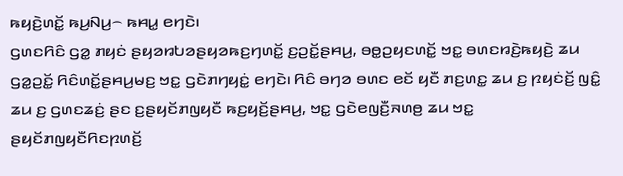ꤒꤟꤢꤧ꤬ꤛꤢꤩ꤭ ꤒꤣ꤬ꤡꤣ꤬꤮ ꤒꤌꤣ꤭ ꤕꤚꤢꤧ꤯
ꤞꤛꤢꤖꤢꤨ ꤞꤤ꤭ ꤊꤟꤢꤦ ꤔꤟꤤꤙꤝꤤꤔꤟꤤꤒꤢ꤬ꤚꤛꤢꤩ꤭ ꤢ꤬ꤑꤢꤩ꤭ꤔꤌꤣ꤬, ꤋꤥ꤭ꤑꤟꤢꤛꤢꤩ꤭ ꤠꤢ꤭ ꤋꤛꤢꤙꤢꤧ꤬ꤒꤟꤢꤧ꤬ ꤘꤣ ꤞꤤ꤭ꤑꤢꤩ꤭ ꤖꤢꤨꤛꤢꤩ꤭ꤔꤌꤣ꤬ꤗꤢ꤬ ꤠꤢ꤭ ꤞꤢꤧꤊꤚꤟꤢꤦ꤭ ꤕꤚꤢꤧ꤯ ꤖꤢꤨ ꤋꤚꤤ ꤋꤛꤢ ꤕꤢꤩ ꤟꤢꤪ ꤊꤢ꤬ꤛꤢ꤭ ꤘꤣ ꤢ꤬ ꤐꤟꤢꤦꤢꤩ꤬ ꤜꤢꤨ꤭ ꤘꤣ ꤢ꤬ ꤞꤛꤢꤘꤢꤦ꤬ ꤔꤢ ꤢ꤬ꤔꤟꤢꤩꤊꤜꤟꤢꤪ ꤒꤢ꤬ꤟꤢꤩ꤬ꤔꤌꤣ꤬, ꤠꤢ꤭ ꤞꤢꤧꤕꤜꤢꤪ꤬ꤏꤛꤥ꤬ ꤘꤣ ꤠꤢ꤭ ꤔꤟꤢꤩꤊꤜꤟꤢꤪꤖꤢꤐꤛꤢꤩ꤬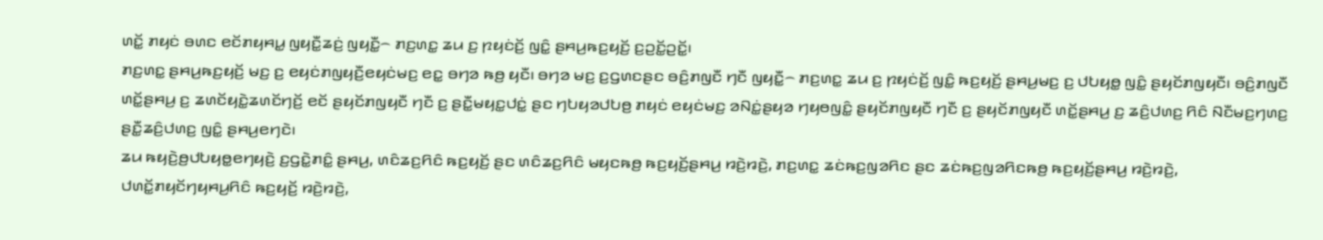ꤛꤢꤩ꤭ ꤊꤟꤢꤦ ꤋꤛꤢ ꤕꤢꤩꤊꤟꤌꤣ꤭ ꤜꤟꤢꤪ꤭ꤘꤢꤦ꤬ ꤜꤟꤢꤪ꤭꤮ ꤊꤢ꤬ꤛꤢ꤭ ꤘꤣ ꤢ꤬ ꤐꤟꤢꤦꤢꤩ꤬ ꤜꤢꤨ꤭ ꤔꤌꤣ꤬ꤒꤢ꤬ꤟꤢꤩ꤬ ꤢ꤬ꤑꤢꤩ꤭ꤑꤢꤩ꤭꤯
ꤊꤢ꤬ꤛꤢ꤭ ꤔꤌꤣ꤬ꤒꤢ꤬ꤟꤢꤩ꤬ ꤗꤢ꤬ ꤢ꤬ ꤕꤟꤢꤦꤊꤜꤟꤢꤪ꤬ꤕꤟꤢꤦꤗꤢ꤬ ꤕꤢ꤭ ꤋꤚꤤ ꤒꤥ꤬ ꤟꤢꤪ꤯ ꤋꤚꤤ ꤗꤢ꤬ ꤢ꤬ꤞꤛꤢꤔꤢ ꤋꤢꤨ꤬ꤊꤜꤢꤪ ꤚꤢꤪ ꤜꤟꤢꤪ꤭꤮ ꤊꤢ꤬ꤛꤢ꤭ ꤘꤣ ꤢ꤬ ꤐꤟꤢꤦꤢꤩ꤬ ꤜꤢꤨ꤭ ꤒꤢ꤬ꤟꤢꤩ꤬ ꤔꤌꤣ꤬ꤗꤢ꤬ ꤢ꤬ ꤓꤝꤟꤥ꤭ ꤜꤢꤨ꤭ ꤔꤟꤢꤩꤊꤜꤟꤢꤪ꤯ ꤋꤢꤨ꤬ꤊꤜꤢꤪ ꤛꤢꤩ꤭ꤔꤌꤣ꤬ ꤢ꤬ ꤘꤛꤢꤩꤟꤢꤧ꤭ꤘꤛꤢꤩꤚꤢꤩ꤬ ꤕꤢꤩ ꤔꤟꤢꤩꤊꤜꤟꤢꤪ ꤚꤢꤪ ꤢ꤬ ꤔꤢꤪ꤭ꤗꤟꤢ꤭ꤓꤢꤦ꤭ ꤔꤢ ꤚꤝꤟꤤꤓꤝꤥ꤬ ꤊꤟꤢꤦ ꤕꤟꤢꤦꤗꤢ꤬ ꤤꤡꤢꤦ꤭ꤔꤟꤤ ꤚꤟꤥꤜꤢꤨ꤭ ꤔꤟꤢꤩꤊꤜꤟꤢꤪ ꤚꤢꤪ ꤢ꤬ ꤔꤟꤢꤩꤊꤜꤟꤢꤪ ꤛꤢꤩ꤭ꤔꤌꤣ꤬ ꤢ꤬ ꤘꤢꤨ꤬ꤓꤛꤢ꤬ ꤖꤢꤨ ꤡꤢꤪꤗꤢ꤬ꤚꤛꤢ꤬ ꤔꤢꤪ꤭ꤘꤢꤨ꤬ꤓꤛꤢ꤬ ꤜꤢꤨ꤭ ꤔꤌꤣ꤬ꤕꤚꤢꤧ꤯
ꤘꤣ ꤒꤟꤢꤧ꤬ꤥ꤬ꤓꤝꤟꤥ꤭ꤕꤚꤟꤢꤧ꤬ ꤢ꤬ꤞꤢꤧ꤭ꤊꤢꤨ꤭ ꤔꤌꤣ꤬, ꤛꤢꤨꤘꤢ꤬ꤖꤢꤨ ꤒꤢ꤬ꤟꤢꤩ꤬ ꤔꤢ ꤛꤢꤨꤘꤢ꤬ꤖꤢꤨ ꤗꤟꤢꤒꤥ꤬ ꤒꤢ꤬ꤟꤢꤩ꤬ꤔꤌꤣ꤬ ꤙꤢꤧ꤬ꤙꤢꤧ꤬, ꤊꤢ꤬ꤛꤢ꤭ ꤘꤢꤦꤒꤢ꤬ꤜꤤꤖꤢ ꤔꤢ ꤘꤢꤦꤒꤢ꤬ꤜꤤꤖꤢꤒꤥ꤬ ꤒꤢ꤬ꤟꤢꤩ꤬ꤔꤌꤣ꤬ ꤙꤢꤧ꤬ꤙꤢꤧ꤬, ꤓꤛꤢꤩ꤭ꤊꤟꤢꤩꤚꤟꤌꤣ꤬ꤖꤢꤨ ꤒꤢ꤬ꤟꤢꤩ꤬ ꤙꤢꤧ꤬ꤙꤢꤧ꤬,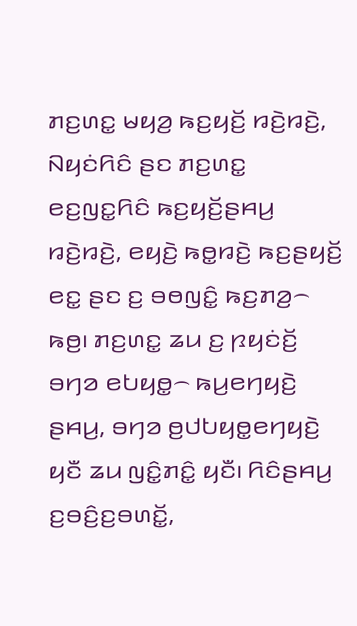ꤊꤢ꤬ꤛꤢ꤭ ꤗꤟꤤ꤬ ꤒꤢ꤬ꤟꤢꤩ꤬ ꤙꤢꤧ꤬ꤙꤢꤧ꤬, ꤡꤟꤢꤦꤖꤢꤨ ꤔꤢ ꤊꤢ꤬ꤛꤢ꤭ ꤕꤢ꤬ꤜꤢ꤭ꤖꤢꤨ ꤒꤢ꤬ꤟꤢꤩ꤬ꤔꤌꤣ꤬ ꤙꤢꤧ꤬ꤙꤢꤧ꤬, ꤕꤟꤢꤧ꤬ ꤒꤥ꤭ꤙꤢꤧ꤬ ꤒꤢ꤬ꤔꤟꤢꤩ꤬ ꤕꤢ꤭ ꤔꤢ ꤢ꤬ ꤋꤥꤜꤢꤨ꤭ ꤒꤢ꤬ꤊꤤ꤬꤮ ꤒꤥ꤬꤯ ꤊꤢ꤬ꤛꤢ꤭ ꤘꤣ ꤢ꤬ ꤐꤟꤢꤦꤢꤩ꤬ ꤋꤚꤤ ꤕꤝꤟꤥ꤭꤮ ꤒꤣ꤬ꤕꤚꤟꤢꤧ꤬ ꤔꤌꤣ꤬, ꤋꤚꤤ ꤥ꤬ꤓꤝꤟꤥ꤭ꤕꤚꤟꤢꤧ꤬ ꤟꤢꤪ ꤘꤣ ꤜꤢꤨ꤭ꤊꤢꤨ꤭ ꤟꤢꤪ꤯ ꤖꤢꤨꤔꤌꤣ꤬ ꤢ꤬ꤋꤢꤨ꤬ꤢ꤬ꤋꤛꤢꤩ꤭,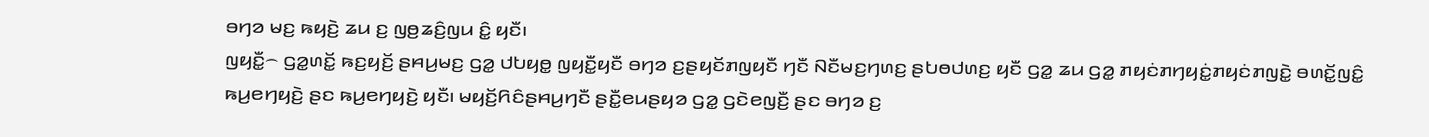ꤋꤚꤤ ꤗꤢ꤬ ꤒꤟꤢꤧ꤬ ꤘꤣ ꤢ꤬ ꤜꤥ꤬ꤘꤢꤨ꤬ꤜꤣ ꤢꤨ꤭ ꤟꤢꤪ꤯
ꤜꤟꤢꤪ꤭꤮ ꤞꤤ꤭ꤛꤢꤩ꤭ ꤒꤢ꤬ꤟꤢꤩ꤬ ꤔꤌꤣ꤬ꤗꤢ꤬ ꤞꤤ꤭ ꤓꤝꤟꤥ꤭ ꤜꤟꤢꤪ꤭ꤟꤢꤪ ꤋꤚꤤ ꤢ꤬ꤔꤟꤢꤩꤊꤜꤟꤢꤪ ꤚꤢꤪ ꤡꤢꤪꤗꤢ꤬ꤚꤛꤢ꤬ ꤔꤝꤥꤓꤛꤢ꤬ ꤟꤢꤪ ꤞꤤ꤭ ꤘꤣ ꤞꤤ꤭ ꤊꤟꤢꤦꤊꤚꤟꤢꤦ꤭ꤊꤟꤢꤦꤊꤜꤢꤧ꤭ ꤋꤛꤢꤩ꤭ꤜꤢꤨ꤭ ꤒꤣ꤬ꤕꤚꤟꤢꤧ꤬ ꤔꤢ ꤒꤣ꤬ꤕꤚꤟꤢꤧ꤬ ꤟꤢꤪ꤯ ꤗꤟꤢꤩ꤬ꤖꤢꤨꤔꤌꤣ꤬ꤚꤢꤪ ꤔꤢꤪ꤭ꤕꤣꤔꤟꤤ ꤞꤤ꤭ ꤞꤢꤧꤕꤜꤢꤪ꤬ ꤔꤢ ꤋꤚꤤ ꤢ꤬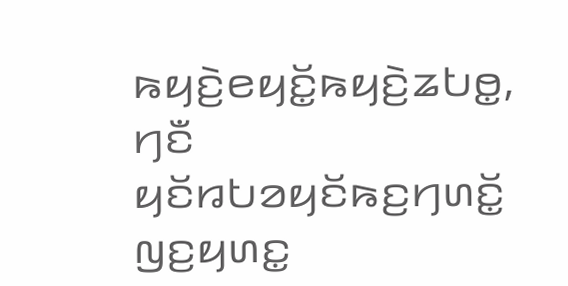ꤒꤟꤢꤧ꤬ꤕꤟꤢꤩ꤭ꤒꤟꤢꤧ꤬ꤘꤝꤥ꤭, ꤚꤢꤪ ꤟꤢꤩꤙꤝꤤꤟꤢꤩꤒꤢ꤬ꤚꤛꤢꤩ꤭ ꤜꤢ꤬ꤟꤛꤢ꤭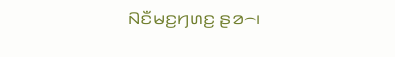ꤡꤢꤪꤗꤢ꤬ꤚꤛꤢ꤬ ꤔꤤ꤮꤯